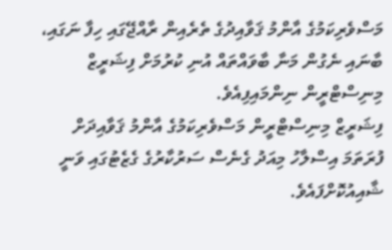މަސްވެރިކަމުގެ އާންމު ޤަވާއިދުގެ ތެރެއިން ރާއްޖޭގައި ހިފާ ނަގައި، ބާނައި ނެގުން މަނާ ބާވައްތައް އުނި ކުރުމަށް ފިޝަރީޒް މިނިސްޓްރީން ނިންމައިފިއެވެ.
ފިޝަރީޒް މިނިސްޓްރީން މަސްވެރިކަމުގެ އާންމު ޤަވާއިދަށް ފުރަތަމަ އިސްލާހު މިއަދު ގެނެސް ސަރުކާރުގެ ގެޒެޓުގައި ވަނީ ޝާއިއުކޮށްފައެވެ.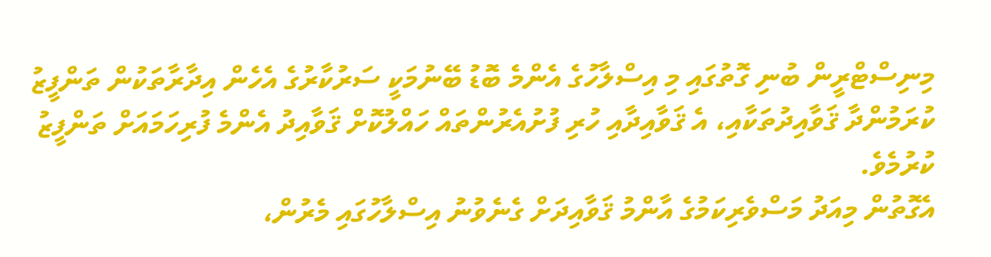މިނިސްޓްރީން ބުނި ގޮތުގައި މި އިސްލާހުގެ އެންމެ ބޮޑު ބޭނުމަކީ ސަރުކާރުގެ އެހެން އިދާރާތަކުން ތަންފީޒު ކުރަމުންދާ ޤަވާއިދުތަކާއި، އެ ޤަވާއިދާއި ހުރި ފުށުއެރުންތައް ހައްލުކޮށް ޤަވާއިދު އެންމެ ފުރިހަމައަށް ތަންފީޒު ކުރުމެވެ.
އެގޮތުން މިއަދު މަސްވެރިކަމުގެ އާންމު ޤަވާއިދަށް ގެނެވުނު އިސްލާހުގައި މެރުން،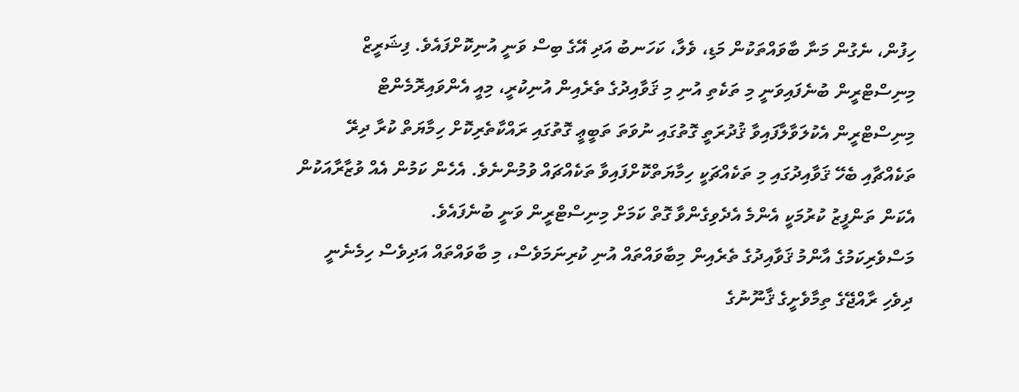ހިފުން، ނެގުން މަނާ ބާވައްތަކުން މަޑި، ވެލާ، ކަހަނބު އަދި އޭގެ ބިސް ވަނީ އުނިކޮށްފައެވެ. ފިޝަރީޒް މިނިސްޓްރީން ބުނެފައިވަނީ މި ތަކެތި އުނި މި ޤަވާއިދުގެ ތެރެއިން އުނިކުރީ، މިއީ އެންވައިރޮމެންޓް މިނިސްޓްރީން އެކުލަވާލާފައިވާ ޤުދުރަތީ ގޮތުގައި ނުވަތަ ތަބީޢީ ގޮތުގައި ރައްކާތެރިކޮށް ހިމާޔަތް ކުރާ ދިރޭ ތަކެއްޗާއި ބެހޭ ޤަވާއިދުގައި މި ތަކެއްޗަކީ ހިމާޔަތްކޮށްފައިވާ ތަކެއްޗައް ވުމުންނެވެ. އެހެން ކަމުން އެއް ވުޒާރާއަކުން އެކަން ތަންފީޒު ކުރުމަކީ އެންމެ އެދެވިގެންވާ ގޮތް ކަމަށް މިނިސްޓްރީން ވަނީ ބުނެފައެވެ.
މަސްވެރިކަމުގެ އާންމު ޤަވާއިދުގެ ތެރެއިން މިބާވައްތައް އުނި ކުރިނަމަވެސް، މި ބާވައްތައް އަދިވެސް ހިމެނެނީ ދިވެހި ރާއްޖޭގެ ތިމާވެށީގެ ޤާނޫނުގެ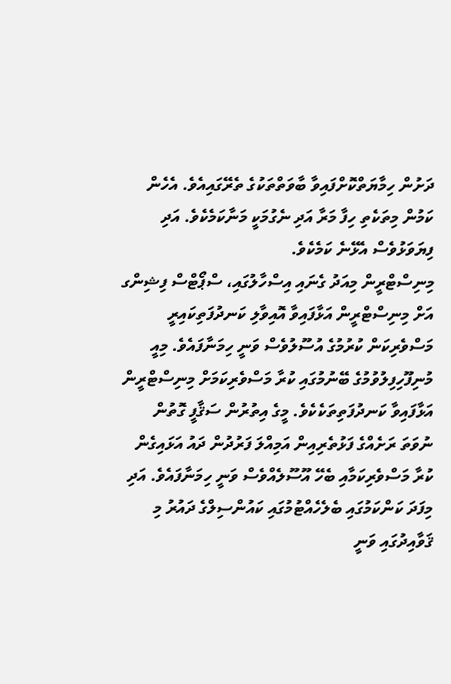ދަށުން ހިމާޔަތްކޮށްފައިވާ ބާވަތްތަކުގެ ތެރޭގައިއެވެ. އެހެން ކަމުން މިތަކެތި ހިފާ މަރާ އަދި ނެގުމަކީ މަނާކަމެކެވެ. އަދި ފިޔަވަޅުވެސް އެޅޭނެ ކަމެކެވެ.
މިނިސްޓްރީން މިއަދު ގެނައި އިސްހާލުގައި، ސްޕޯޓްސް ފިޝިންގ އަށް މިނިސްޓްރީން އަޅާފައިވާ އޮއިވާލި ކަނދުފަތިކައިރީ މަސްވެރިކަން ކުރުމުގެ އުސޫލުވެސް ވަނީ ހިމަނާފައެވެ. މިއީ މުނިފޫހިފިލުވުމުގެ ބޭނުމުގައި ކުރާ މަސްވެރިކަމަށް މިނިސްޓްރީން އަޅާފައިވާ ކަނދުފަތިތަކެކެވެ. މީގެ އިތުރުން ސަޤާފީ ގޮތުން ނުވަތަ ރަށެއްގެ ފަޅުތެރިއިން އަމިއްލަ ފަރުދުން ދައު އަޅައިގެން ކުރާ މަސްވެރިކަމާއި ބެހޭ އޫސޫލެއްވެސް ވަނީ ހިމަނާފައެވެ. އަދި މިފަދަ ކަންކަމުގައި ބެލެހެއްޓުމުގައި ކައުންސިލްގެ ދައުރު މި ޤަވާއިދުގައި ވަނީ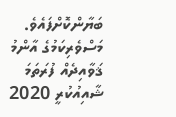ބަޔާންކޮށްފައެވެ.
މަސްވެރިކަމުގެ އާންމު ޤަވާއިދެއް ފުރަތަމަ ޝާއިއުކުރީ 2020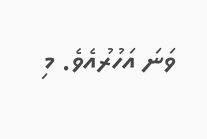ވަނަ އަހުރުއެވެ. މި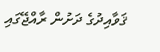ޤަވާއިދުގެ ދަށުން ރާއްޖޭގައި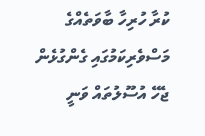ކުރާ ހުރިހާ ބާވަތެއްގެ މަސްވެރިކަމުގައި ގެންގުޅެން ޖެހޭ އުސޫލުތައް ވަނީ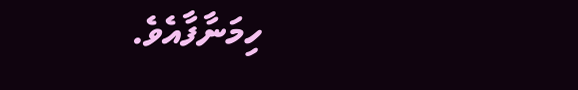ހިމަނާފާއެވެ.